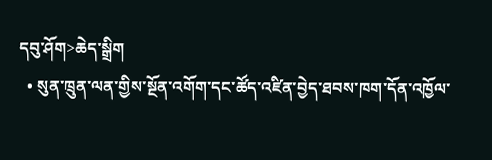དབུ་ཤོག>ཆེད་སྒྲིག
  • སུན་ཁྲུན་ལན་གྱིས་སྔོན་འགོག་དང་ཚོད་འཛིན་བྱེད་ཐབས་ཁག་དོན་འཁྱོལ་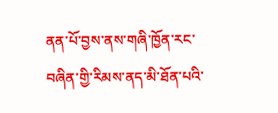ནན་པོ་བྱས་ནས་གཞི་ཁྱོན་རང་བཞིན་གྱི་རིམས་ནད་མི་ཐོན་པའི་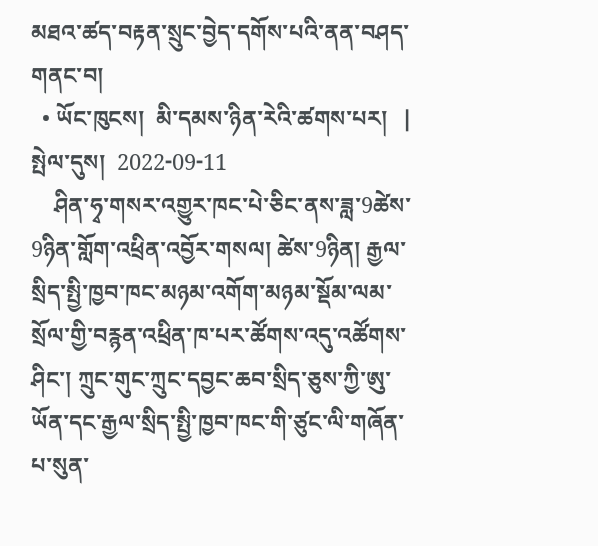མཐའ་ཚད་བརྟན་སྲུང་བྱེད་དགོས་པའི་ནན་བཤད་གནང་བ།
  • ཡོང་ཁུངས།  མི་དམས་ཉིན་རེའི་ཚགས་པར།   |     སྤེལ་དུས།  2022-09-11
    ཤིན་ཧྭ་གསར་འགྱུར་ཁང་པེ་ཅིང་ནས་ཟླ་9ཚེས་9ཉིན་གློག་འཕྲིན་འབྱོར་གསལ། ཚེས་9ཉིན། རྒྱལ་སྲིད་སྤྱི་ཁྱབ་ཁང་མཉམ་འགོག་མཉམ་སྡོམ་ལམ་སྲོལ་གྱི་བརྙན་འཕྲིན་ཁ་པར་ཚོགས་འདུ་འཚོགས་ཤིང་། ཀྲུང་གུང་ཀྲུང་དབྱང་ཆབ་སྲིད་ཅུས་ཀྱི་ཨུ་ཡོན་དང་རྒྱལ་སྲིད་སྤྱི་ཁྱབ་ཁང་གི་ཙུང་ལི་གཞོན་པ་སུན་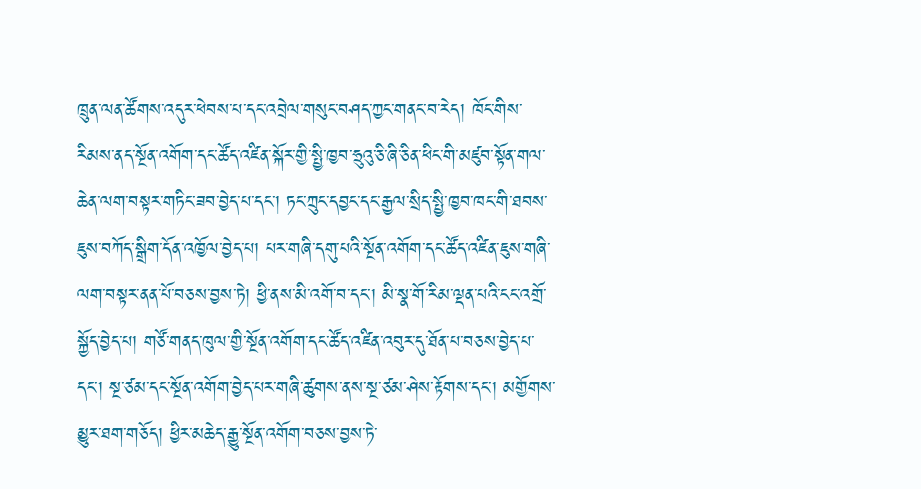ཁྲུན་ལན་ཚོགས་འདུར་ཕེབས་པ་དང་འབྲེལ་གསུང་བཤད་ཀྱང་གནང་བ་རེད། ཁོང་གིས་རིམས་ནད་སྔོན་འགོག་དང་ཚོད་འཛིན་སྐོར་གྱི་སྤྱི་ཁྱབ་ཧྲུའུ་ཅི་ཞི་ཅིན་ཕིང་གི་མཛུབ་སྟོན་གལ་ཆེན་ལག་བསྟར་གཏིང་ཟབ་བྱེད་པ་དང་། ཏང་ཀྲུང་དབྱང་དང་རྒྱལ་སྲིད་སྤྱི་ཁྱབ་ཁང་གི་ཐབས་ཇུས་བཀོད་སྒྲིག་དོན་འཁྱོལ་བྱེད་པ། པར་གཞི་དགུ་པའི་སྔོན་འགོག་དང་ཚོད་འཛིན་ཇུས་གཞི་ལག་བསྟར་ནན་པོ་བཅས་བྱས་ཏེ། ཕྱི་ནས་མི་འགོ་བ་དང་། མི་སྣ་གོ་རིམ་ལྡན་པའི་ངང་འགྲོ་སྐྱོད་བྱེད་པ། གཙོ་གནད་ཁུལ་གྱི་སྔོན་འགོག་དང་ཚོད་འཛིན་འབུར་དུ་ཐོན་པ་བཅས་བྱེད་པ་དང་། སྔ་ཙམ་དང་སྔོན་འགོག་བྱེད་པར་གཞི་ཚུགས་ནས་སྔ་ཙམ་ཤེས་རྟོགས་དང་། མགྱོགས་མྱུར་ཐག་གཅོད། ཕྱིར་མཆེད་རྒྱུ་སྔོན་འགོག་བཅས་བྱས་ཏེ་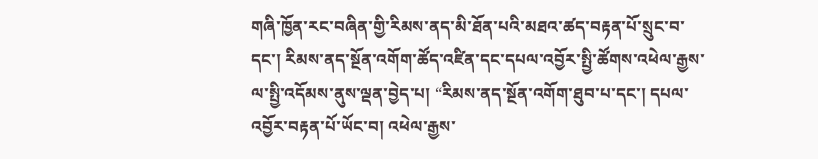གཞི་ཁྱོན་རང་བཞིན་གྱི་རིམས་ནད་མི་ཐོན་པའི་མཐའ་ཚད་བརྟན་པོ་སྲུང་བ་དང་། རིམས་ནད་སྔོན་འགོག་ཚོད་འཛིན་དང་དཔལ་འབྱོར་སྤྱི་ཚོགས་འཕེལ་རྒྱས་ལ་སྤྱི་འདོམས་ནུས་ལྡན་བྱེད་པ། “རིམས་ནད་སྔོན་འགོག་ཐུབ་པ་དང་། དཔལ་འབྱོར་བརྟན་པོ་ཡོང་བ། འཕེལ་རྒྱས་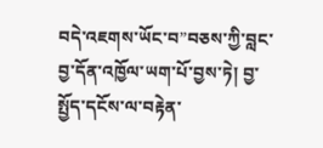བདེ་འཇགས་ཡོང་བ”བཅས་ཀྱི་བླང་བྱ་དོན་འཁྱོལ་ཡག་པོ་བྱས་ཏེ། བྱ་སྤྱོད་དངོས་ལ་བརྟེན་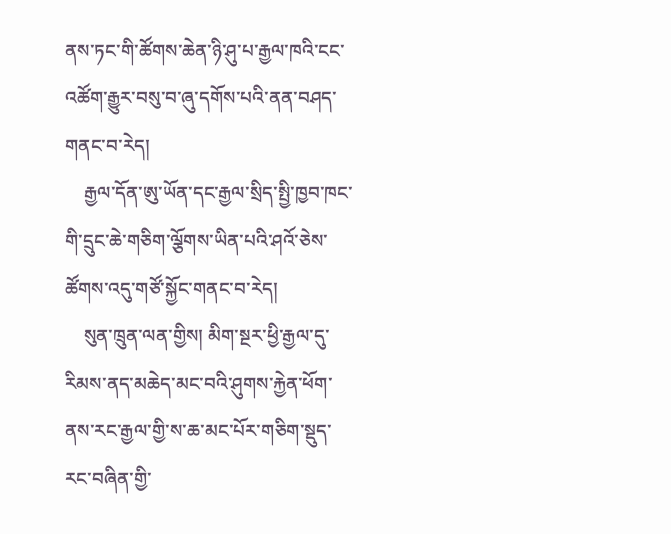ནས་ཏང་གི་ཚོགས་ཆེན་ཉི་ཤུ་པ་རྒྱལ་ཁའི་ངང་འཚོག་རྒྱུར་བསུ་བ་ཞུ་དགོས་པའི་ནན་བཤད་གནང་བ་རེད།
    རྒྱལ་དོན་ཨུ་ཡོན་དང་རྒྱལ་སྲིད་སྤྱི་ཁྱབ་ཁང་གི་དྲུང་ཆེ་གཅིག་ལྕོགས་ཡིན་པའི་ཤའོ་ཅེས་ཚོགས་འདུ་གཙོ་སྐྱོང་གནང་བ་རེད།
    སུན་ཁྲུན་ལན་གྱིས། མིག་སྔར་ཕྱི་རྒྱལ་དུ་རིམས་ནད་མཆེད་མང་བའི་ཤུགས་རྐྱེན་ཕོག་ནས་རང་རྒྱལ་གྱི་ས་ཆ་མང་པོར་གཅིག་སྡུད་རང་བཞིན་གྱི་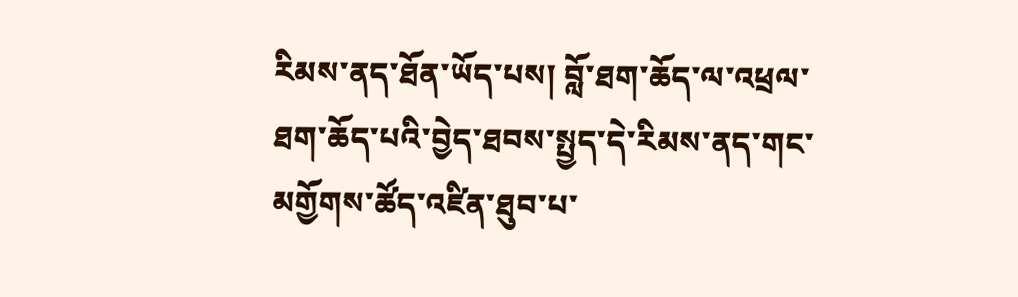རིམས་ནད་ཐོན་ཡོད་པས། བློ་ཐག་ཆོད་ལ་འཕྲལ་ཐག་ཆོད་པའི་བྱེད་ཐབས་སྤྱད་དེ་རིམས་ནད་གང་མགྱོགས་ཚོད་འཛིན་ཐུབ་པ་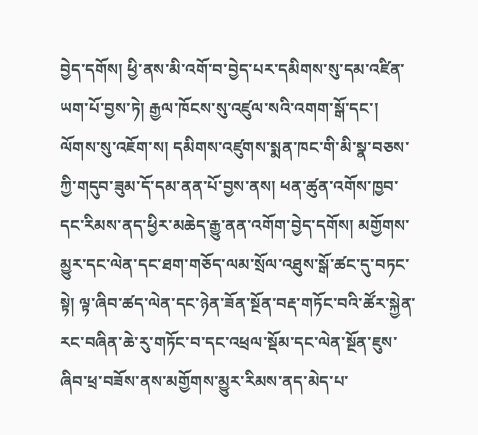བྱེད་དགོས། ཕྱི་ནས་མི་འགོ་བ་བྱེད་པར་དམིགས་སུ་དམ་འཛིན་ཡག་པོ་བྱས་ཏེ། རྒྱལ་ཁོངས་སུ་འཛུལ་སའི་འགག་སྒོ་དང་། ལོགས་སུ་འཇོག་ས། དམིགས་འཛུགས་སྨན་ཁང་གི་མི་སྣ་བཅས་ཀྱི་གདུབ་ཟུམ་དོ་དམ་ནན་པོ་བྱས་ནས། ཕན་ཚུན་འགོས་ཁྱབ་དང་རིམས་ནད་ཕྱིར་མཆེད་རྒྱུ་ནན་འགོག་བྱེད་དགོས། མགྱོགས་མྱུར་དང་ལེན་དང་ཐག་གཅོད་ལམ་སྲོལ་འཐུས་སྒོ་ཚང་དུ་བཏང་སྟེ། ལྟ་ཞིབ་ཚད་ལེན་དང་ཉེན་ཟོན་སྔོན་བརྡ་གཏོང་བའི་ཚོར་སྐྱེན་རང་བཞིན་ཆེ་རུ་གཏོང་བ་དང་འཕྲལ་སྡོམ་དང་ལེན་སྔོན་ཇུས་ཞིབ་ཕྲ་བཟོས་ནས་མགྱོགས་མྱུར་རིམས་ནད་མེད་པ་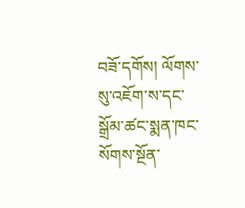བཟོ་དགོས། ལོགས་སུ་འཇོག་ས་དང་སྒྲོམ་ཚང་སྨན་ཁང་སོགས་སྔོན་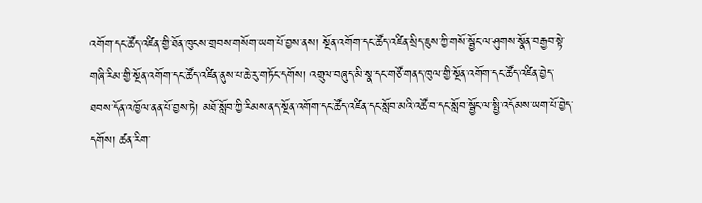འགོག་དང་ཚོད་འཛིན་གྱི་ཐོན་ཁུངས་གྲབས་གསོག་ཡག་པོ་བྱས་ནས། སྔོན་འགོག་དང་ཚོད་འཛིན་སྲིད་ཇུས་ཀྱི་གསོ་སྦྱོང་ལ་ཤུགས་སྣོན་བརྒྱབ་སྟེ་གཞི་རིམ་གྱི་སྔོན་འགོག་དང་ཚོད་འཛིན་ནུས་པ་ཆེ་རུ་གཏོང་དགོས། འགྲུལ་བཞུད་མི་སྣ་དང་གཙོ་གནད་ཁུལ་གྱི་སྔོན་འགོག་དང་ཚོད་འཛིན་བྱེད་ཐབས་དོན་འཁྱོལ་ནན་པོ་བྱས་ཏེ། མཐོ་སློབ་ཀྱི་རིམས་ནད་སྔོན་འགོག་དང་ཚོད་འཛིན་དང་སློབ་མའི་འཚོ་བ་དང་སློབ་སྦྱོང་ལ་སྤྱི་འདོམས་ཡག་པོ་བྱེད་དགོས། ཚན་རིག་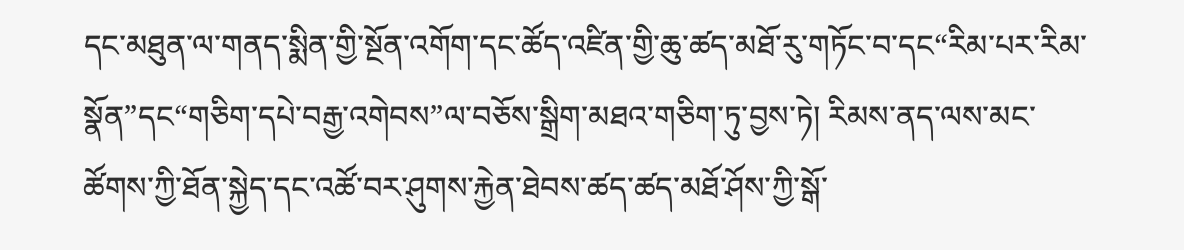དང་མཐུན་ལ་གནད་སྨིན་གྱི་སྔོན་འགོག་དང་ཚོད་འཛིན་གྱི་ཆུ་ཚད་མཐོ་རུ་གཏོང་བ་དང“རིམ་པར་རིམ་སྣོན”དང“གཅིག་དཔེ་བརྒྱ་འགེབས”ལ་བཅོས་སྒྲིག་མཐའ་གཅིག་ཏུ་བྱས་ཏེ། རིམས་ནད་ལས་མང་ཚོགས་ཀྱི་ཐོན་སྐྱེད་དང་འཚོ་བར་ཤུགས་རྐྱེན་ཐེབས་ཚད་ཚད་མཐོ་ཤོས་ཀྱི་སྒོ་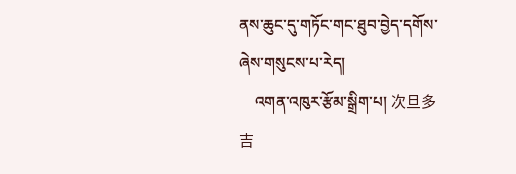ནས་ཆུང་དུ་གཏོང་གང་ཐུབ་བྱེད་དགོས་ཞེས་གསུངས་པ་རེད།
    འགན་འཁུར་རྩོམ་སྒྲིག་པ། 次旦多吉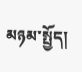མཉམ་སྤྱོད།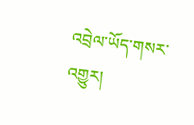འབྲེལ་ཡོད་གསར་འགྱུར།